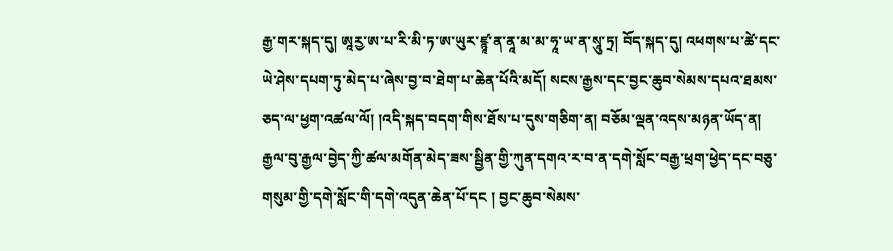རྒྱ་གར་སྐད་དུ། ཨཱརྱ་ཨ་པ་རི་མི་ཏ་ཨ་ཡུར་ཛྙཱ་ན་ནཱ་མ་མ་ཧཱ་ཡ་ན་སཱུ་ཏྲ། བོད་སྐད་དུ། འཕགས་པ་ཚེ་དང་ཡེ་ཤེས་དཔག་ཏུ་མེད་པ་ཞེས་བྱ་བ་ཐེག་པ་ཆེན་པོའི་མདོ། སངས་རྒྱས་དང་བྱང་ཆུབ་སེམས་དཔའ་ཐམས་ཅད་ལ་ཕྱག་འཚལ་ལོ། །འདི་སྐད་བདག་གིས་ཐོས་པ་དུས་གཅིག་ན། བཅོམ་ལྡན་འདས་མཉན་ཡོད་ན། རྒྱལ་བུ་རྒྱལ་བྱེད་ཀྱི་ཚལ་མགོན་མེད་ཟས་སྦྱིན་གྱི་ཀུན་དགའ་ར་བ་ན་དགེ་སློང་བརྒྱ་ཕྲག་ཕྱེད་དང་བཅུ་གསུམ་གྱི་དགེ་སློང་གི་དགེ་འདུན་ཆེན་པོ་དང ། བྱང་ཆུབ་སེམས་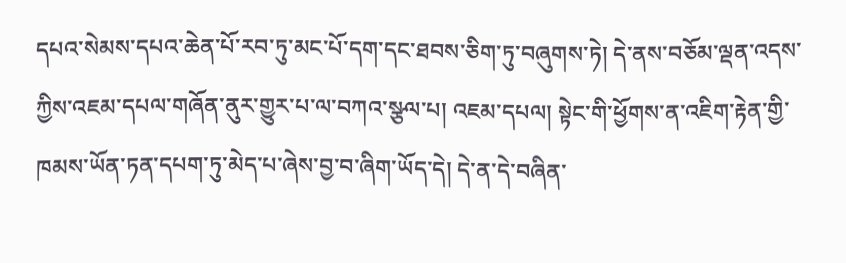དཔའ་སེམས་དཔའ་ཆེན་པོ་རབ་ཏུ་མང་པོ་དག་དང་ཐབས་ཅིག་ཏུ་བཞུགས་ཏེ། དེ་ནས་བཅོམ་ལྡན་འདས་ཀྱིས་འཇམ་དཔལ་གཞོན་ནུར་གྱུར་པ་ལ་བཀའ་སྩལ་པ། འཇམ་དཔལ། སྟེང་གི་ཕྱོགས་ན་འཇིག་རྟེན་གྱི་ཁམས་ཡོན་ཏན་དཔག་ཏུ་མེད་པ་ཞེས་བྱ་བ་ཞིག་ཡོད་དེ། དེ་ན་དེ་བཞིན་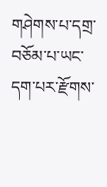གཤེགས་པ་དགྲ་བཅོམ་པ་ཡང་དག་པར་རྫོགས་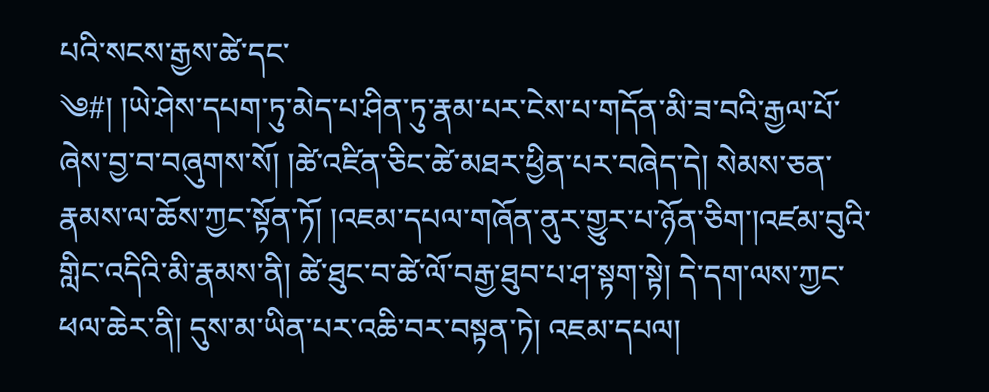པའི་སངས་རྒྱས་ཚེ་དང་
༄#། །ཡེ་ཤེས་དཔག་ཏུ་མེད་པ་ཤིན་ཏུ་རྣམ་པར་ངེས་པ་གདོན་མི་ཟ་བའི་རྒྱལ་པོ་ཞེས་བྱ་བ་བཞུགས་སོ། །ཚེ་འཛིན་ཅིང་ཚེ་མཐར་ཕྱིན་པར་བཞེད་དེ། སེམས་ཅན་རྣམས་ལ་ཆོས་ཀྱང་སྟོན་ཏོ། །འཇམ་དཔལ་གཞོན་ནུར་གྱུར་པ་ཉོན་ཅིག་།འཛམ་བུའི་གླིང་འདིའི་མི་རྣམས་ནི། ཚེ་ཐུང་བ་ཚེ་ལོ་བརྒྱ་ཐུབ་པ་ཤ་སྟག་སྟེ། དེ་དག་ལས་ཀྱང་ཕལ་ཆེར་ནི། དུས་མ་ཡིན་པར་འཆི་བར་བསྟན་ཏེ། འཇམ་དཔལ།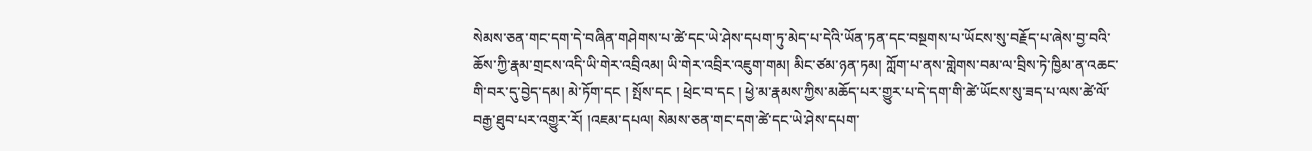སེམས་ཅན་གང་དག་དེ་བཞིན་གཤེགས་པ་ཚེ་དང་ཡེ་ཤེས་དཔག་ཏུ་མེད་པ་དེའི་ཡོན་ཏན་དང་བསྔགས་པ་ཡོངས་སུ་བརྗོད་པ་ཞེས་བྱ་བའི་ཆོས་ཀྱི་རྣམ་གྲངས་འདི་ཡི་གེར་འབྲིའམ། ཡི་གེར་འབྲིར་འཇུག་གམ། མིང་ཙམ་ཉན་ཏམ། ཀློག་པ་ནས་གླེགས་བམ་ལ་བྲིས་ཏེ་ཁྱིམ་ན་འཆང་གི་བར་དུ་བྱེད་དམ། མེ་ཏོག་དང ། སྤོས་དང ། ཕྲེང་བ་དང ། ཕྱེ་མ་རྣམས་ཀྱིས་མཆོད་པར་གྱུར་པ་དེ་དག་གི་ཚེ་ཡོངས་སུ་ཟད་པ་ལས་ཚེ་ལོ་བརྒྱ་ཐུབ་པར་འགྱུར་རོ། །འཇམ་དཔལ། སེམས་ཅན་གང་དག་ཚེ་དང་ཡེ་ཤེས་དཔག་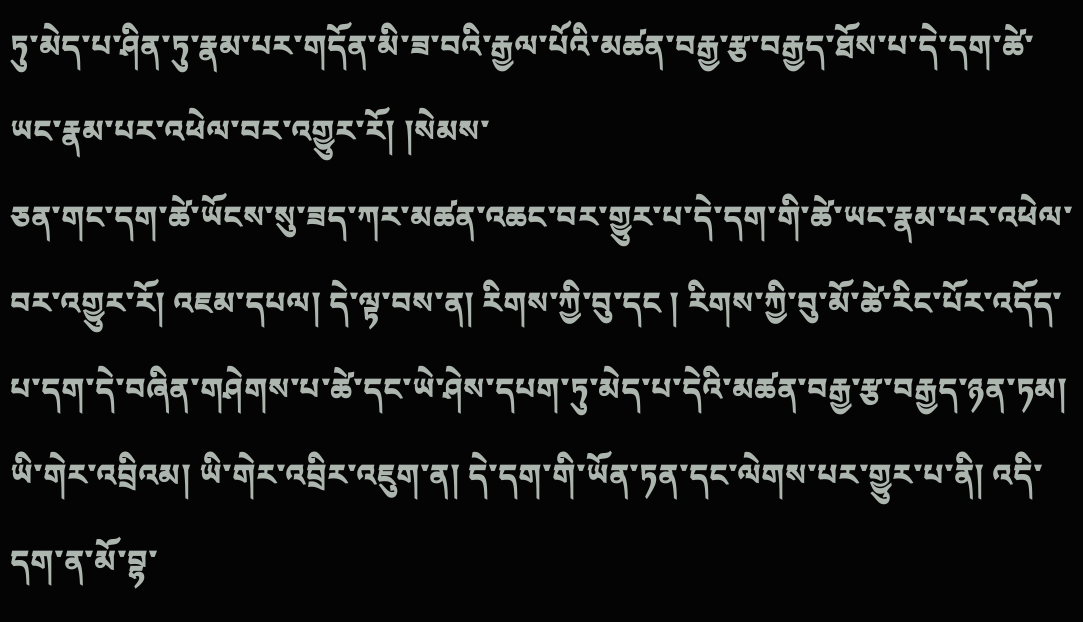ཏུ་མེད་པ་ཤིན་ཏུ་རྣམ་པར་གདོན་མི་ཟ་བའི་རྒྱལ་པོའི་མཚན་བརྒྱ་རྩ་བརྒྱད་ཐོས་པ་དེ་དག་ཚེ་ཡང་རྣམ་པར་འཕེལ་བར་འགྱུར་རོ། །སེམས་
ཅན་གང་དག་ཚེ་ཡོངས་སུ་ཟད་ཀར་མཚན་འཆང་བར་གྱུར་པ་དེ་དག་གི་ཚེ་ཡང་རྣམ་པར་འཕེལ་བར་འགྱུར་རོ། འཇམ་དཔལ། དེ་ལྟ་བས་ན། རིགས་ཀྱི་བུ་དང ། རིགས་ཀྱི་བུ་མོ་ཚེ་རིང་པོར་འདོད་པ་དག་དེ་བཞིན་གཤེགས་པ་ཚེ་དང་ཡེ་ཤེས་དཔག་ཏུ་མེད་པ་དེའི་མཚན་བརྒྱ་རྩ་བརྒྱད་ཉན་ཏམ། ཡི་གེར་འབྲིའམ། ཡི་གེར་འབྲིར་འཇུག་ན། དེ་དག་གི་ཡོན་ཏན་དང་ལེགས་པར་གྱུར་པ་ནི། འདི་དག་ན་མོ་བྷ་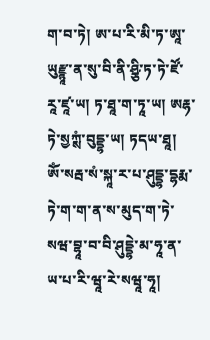ག་བ་ཏེ། ཨ་པ་རི་མི་ཏ་ཨཱ་ཡུརྫྙཱ་ན་སུ་བི་ནི་ཤྩི་ཏ་ཏེ་ཛོ་རཱ་ཛཱ་ཡ། ཏ་ཐཱ་ག་ཏཱ་ཡ། ཨརྷ་ཏེ་སྱཀྶཾ་བུདྡྷ་ཡ། ཏདཡ་ཐཱ། ཨོཾ་སརྦ་སཾ་སྐཱ་ར་པ་ཤུདྡྷ་དྷརྨ་ཏེ་ག་ག་ན་ས་མུད་ག་ཏེ་སཝ་བྷཱ་བ་བི་ཤུདྡྷེ་མ་ཧཱ་ན་ཡ་པ་རི་ཝཱ་རེ་སཝཱ་ཧཱ།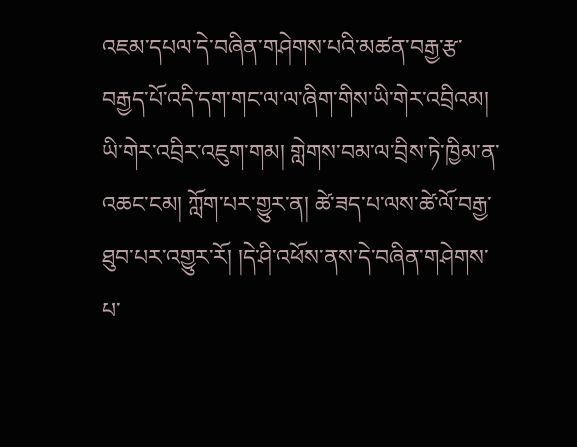འཇམ་དཔལ་དེ་བཞིན་གཤེགས་པའི་མཚན་བརྒྱ་རྩ་བརྒྱད་པོ་འདི་དག་གང་ལ་ལ་ཞིག་གིས་ཡི་གེར་འབྲིའམ། ཡི་གེར་འབྲིར་འཇུག་གམ། གླེགས་བམ་ལ་བྲིས་ཏེ་ཁྱིམ་ན་འཆང་ངམ། ཀློག་པར་གྱུར་ན། ཚེ་ཟད་པ་ལས་ཚེ་ལོ་བརྒྱ་ཐུབ་པར་འགྱུར་རོ། །དེ་ཤི་འཕོས་ནས་དེ་བཞིན་གཤེགས་པ་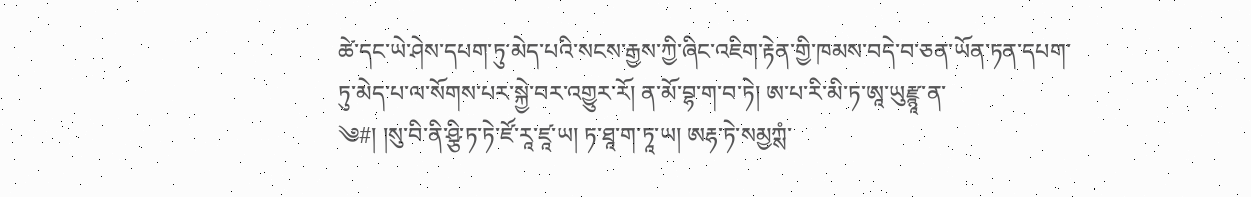ཚེ་དང་ཡེ་ཤེས་དཔག་ཏུ་མེད་པའི་སངས་རྒྱས་ཀྱི་ཞིང་འཇིག་རྟེན་གྱི་ཁམས་བདེ་བ་ཅན་ཡོན་ཏན་དཔག་ཏུ་མེད་པ་ལ་སོགས་པར་སྐྱེ་བར་འགྱུར་རོ། ན་མོ་བྷ་ག་བ་ཏེ། ཨ་པ་རི་མི་ཏ་ཨཱ་ཡུརྫྙཱ་ན་
༄#། །སུ་བི་ནི་ཤྩི་ཏ་ཏེ་ཛོ་རཱ་ཛཱ་ཡ། ཏ་ཐཱ་ག་ཏཱ་ཡ། ཨརྷ་ཏེ་སམྱཀྶཾ་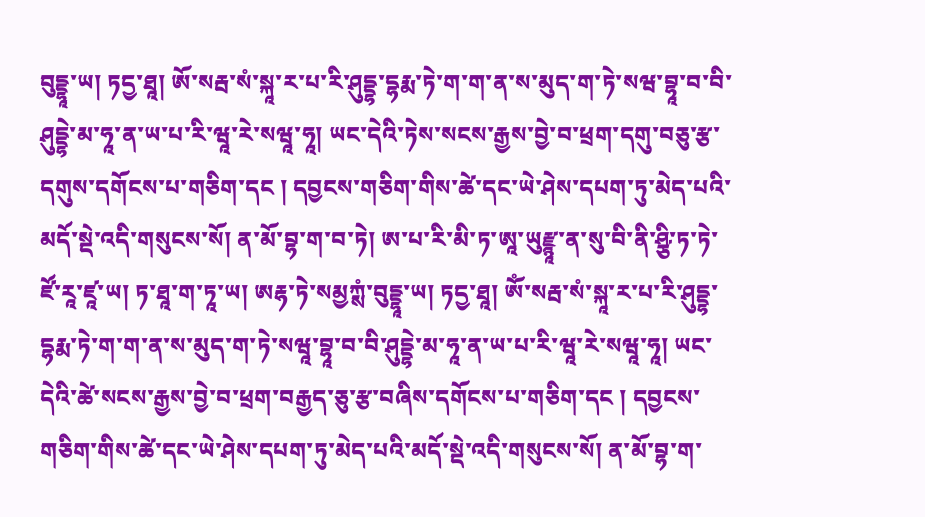བུདྡྷཱ་ཡ། ཏདྱ་ཐཱ། ཨོ་སརྦ་སཾ་སྐཱ་ར་པ་རི་ཤུདྡྷ་དྷརྨ་ཏེ་ག་ག་ན་ས་མུད་ག་ཏེ་སཝ་བྷཱ་བ་བི་ཤུདྡྷེ་མ་ཧཱ་ན་ཡ་པ་རི་ཝཱ་རེ་སཝཱ་ཧཱ། ཡང་དེའི་ཏེས་སངས་རྒྱས་བྱེ་བ་ཕྲག་དགུ་བཅུ་རྩ་དགུས་དགོངས་པ་གཅིག་དང ། དབྱངས་གཅིག་གིས་ཚེ་དང་ཡེ་ཤེས་དཔག་ཏུ་མེད་པའི་མདོ་སྡེ་འདི་གསུངས་སོ། ན་མོ་བྷ་ག་བ་ཏེ། ཨ་པ་རི་མི་ཏ་ཨཱ་ཡུརྫྙཱ་ན་སུ་བི་ནི་ཤྩི་ཏ་ཏེ་ཛོ་རཱ་ཛཱ་ཡ། ཏ་ཐཱ་ག་ཏཱ་ཡ། ཨརྷ་ཏེ་སམྱཀྶཾ་བུདྡྷཱ་ཡ། ཏདྱ་ཐཱ། ཨོཾ་སརྦ་སཾ་སྐཱ་ར་པ་རི་ཤུདྡྷ་དྷརྨ་ཏེ་ག་ག་ན་ས་མུད་ག་ཏེ་སཝཱ་བྷཱ་བ་བི་ཤུདྡྷེ་མ་ཧཱ་ན་ཡ་པ་རི་ཝཱ་རེ་སཝཱ་ཧཱ། ཡང་དེའི་ཚེ་སངས་རྒྱས་བྱེ་བ་ཕྲག་བརྒྱད་ཅུ་རྩ་བཞིས་དགོངས་པ་གཅིག་དང ། དབྱངས་གཅིག་གིས་ཚེ་དང་ཡེ་ཤེས་དཔག་ཏུ་མེད་པའི་མདོ་སྡེ་འདི་གསུངས་སོ། ན་མོ་བྷ་ག་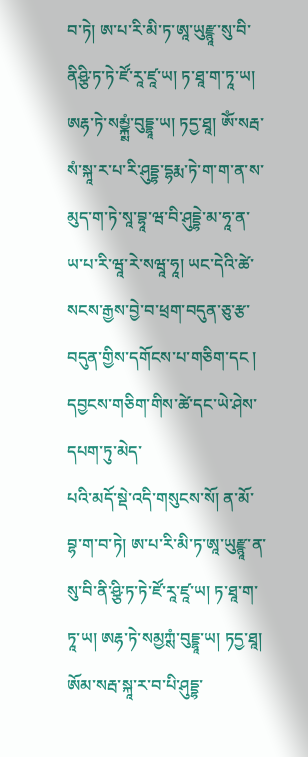བ་ཏེ། ཨ་པ་རི་མི་ཏ་ཨཱ་ཡུརྫྙཱ་སུ་བི་ནིཤྩི་ཏ་ཏེ་ཛོ་རཱ་ཛཱ་ཡ། ཏ་ཐཱ་ག་ཏཱ་ཡ། ཨརྷ་ཏེ་སམྱྐྶཾ་བུདྡྷཱ་ཡ། ཏདྱ་ཐཱ། ཨོཾ་སརྦ་སཾ་སྐཱ་ར་པ་རི་ཤུདྡྷ་དྷརྨ་ཏེ་ག་ག་ན་ས་མུད་ག་ཏེ་སཱ་བྷཱ་ཝ་བི་ཤུདྡྷེ་མ་ཧཱ་ན་ཡ་པ་རི་ཝཱ་རེ་སཝཱ་ཧཱ། ཡང་དེའི་ཚེ་སངས་རྒྱས་བྱེ་བ་ཕྲག་བདུན་ཅུ་རྩ་བདུན་གྱིས་དགོངས་པ་གཅིག་དང ། དབྱངས་གཅིག་གིས་ཚེ་དང་ཡེ་ཤེས་དཔག་ཏུ་མེད་
པའི་མདོ་སྡེ་འདི་གསུངས་སོ། ན་མོ་བྷ་ག་བ་ཏེ། ཨ་པ་རི་མི་ཏ་ཨཱ་ཡུརྫྙཱ་ན་སུ་བི་ནི་ཤྩི་ཏ་ཏེ་ཛོ་རཱ་ཛཱ་ཡ། ཏ་ཐཱ་ག་ཏཱ་ཡ། ཨརྷ་ཏེ་སམྱཀྶཾ་བུདྡྷཱ་ཡ། ཏདྱ་ཐཱ། ཨོམ་སརྦ་སྐཱ་ར་བ་པི་ཤུདྡྷ་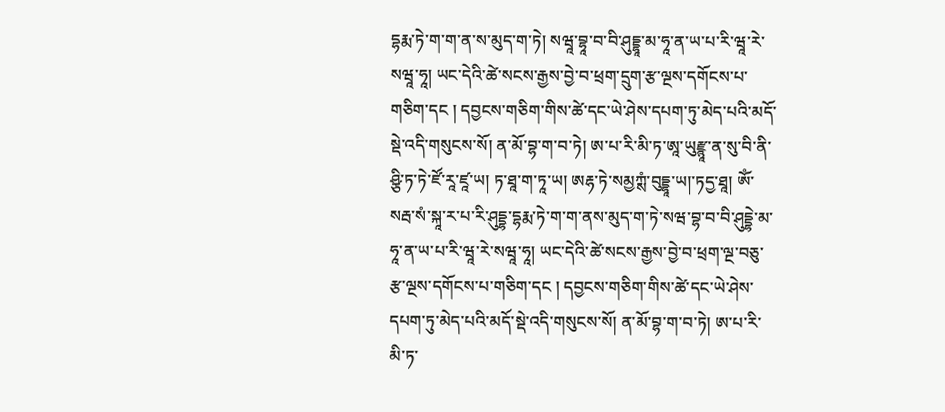དྷརྨ་ཏེ་ག་ག་ན་ས་མུད་ག་ཏེ། སཝཱ་བྷཱ་བ་བི་ཤུདྡྷཱ་མ་ཧཱ་ན་ཡ་པ་རི་ཝཱ་རེ་སཝཱ་ཧཱ། ཡང་དེའི་ཚེ་སངས་རྒྱས་བྱེ་བ་ཕྲག་དྲུག་རྩ་ལྔས་དགོངས་པ་གཅིག་དང ། དབྱངས་གཅིག་གིས་ཚེ་དང་ཡེ་ཤེས་དཔག་ཏུ་མེད་པའི་མདོ་སྡེ་འདི་གསུངས་སོ། ན་མོ་བྷ་ག་བ་ཏེ། ཨ་པ་རི་མི་ཏ་ཨཱ་ཡུརྫྙཱ་ན་སུ་བི་ནི་ཤྩི་ཏ་ཏེ་ཛོ་རཱ་ཛཱ་ཡ། ཏ་ཐཱ་ག་ཏཱ་ཡ། ཨརྷ་ཏེ་སམྱཀྶཾ་བུདྡྷཱ་ཡ།་ཏདྱ་ཐཱ། ཨོཾ་སརྦ་སཾ་སྐཱ་ར་པ་རི་ཤུདྡྷ་དྷརྨ་ཏེ་ག་ག་ནས་མུད་ག་ཏེ་སཝ་བྷ་བ་བི་ཤུདྡྷེ་མ་ཧཱ་ན་ཡ་པ་རི་ཝཱ་རེ་སཝཱ་ཧཱ། ཡང་དེའི་ཚེ་སངས་རྒྱས་བྱེ་བ་ཕྲག་ལྔ་བཅུ་རྩ་ལྔས་དགོངས་པ་གཅིག་དང ། དབྱངས་གཅིག་གིས་ཚེ་དང་ཡེ་ཤེས་དཔག་ཏུ་མེད་པའི་མདོ་སྡེ་འདི་གསུངས་སོ། ན་མོ་བྷ་ག་བ་ཏེ། ཨ་པ་རི་མི་ཏ་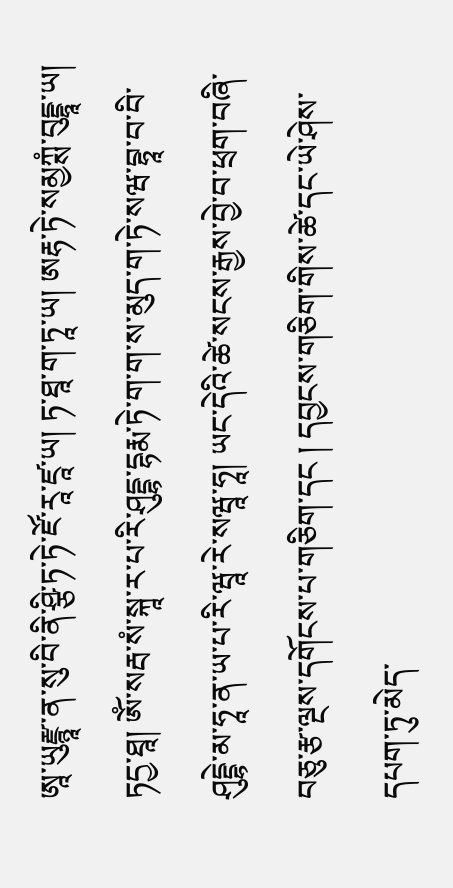ཨཱ་ཡུརྫྙཱ་ན་སུ་བི་ནི་ཤྩི་ཏ་ཏེ་ཛོ་རཱ་ཛཱ་ཡ། ཏ་ཐཱ་ག་ཏཱ་ཡ། ཨརྷ་ཏེ་སམྱཀྶཾ་བུདྡྷཱ་ཡ། ཏདྱ་ཐཱ། ཨོཾ་སརྦ་སཾ་སྐཱ་ར་པ་རི་ཤུདྡྷ་དྷརྨ་ཏེ་ག་ག་ས་མུད་ག་ཏེ་སཝ་བྷཱ་བ་བི་ཤུདྡྷེ་མ་ཧཱ་ན་ཡ་པ་རི་ཝཱ་རེ་སཝཱ་ཧཱ། ཡང་དེའི་ཚེ་སངས་རྒྱས་བྱེ་བ་ཕྲག་བཞི་བཅུ་རྩ་ལྔས་དགོངས་པ་གཅིག་དང ། དབྱངས་གཅིག་གིས་ཚེ་དང་ཡེ་ཤེས་དཔག་ཏུ་མེད་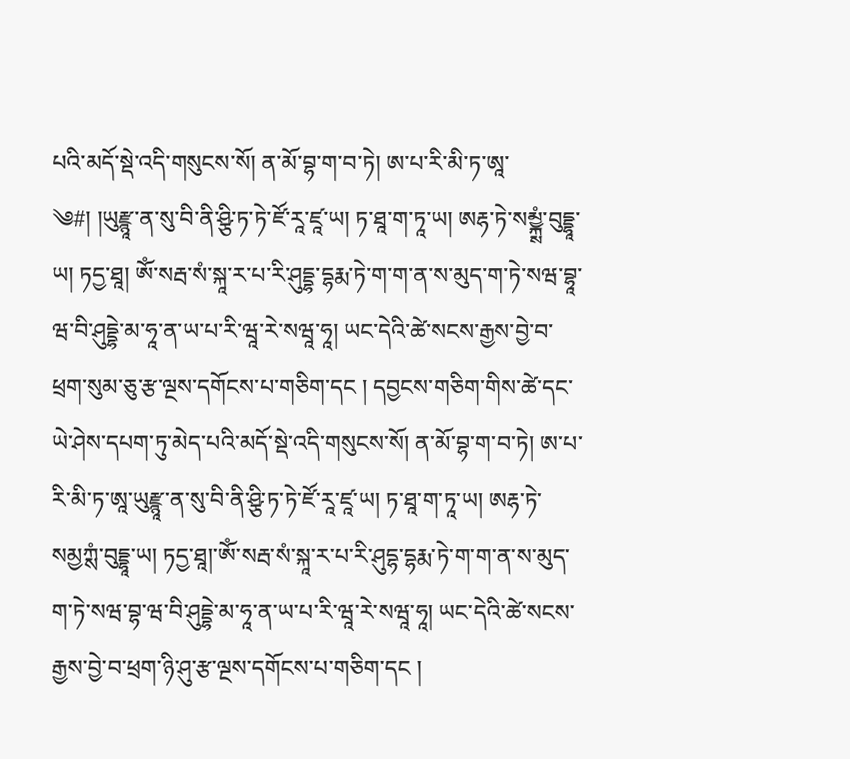པའི་མདོ་སྡེ་འདི་གསུངས་སོ། ན་མོ་བྷ་ག་བ་ཏེ། ཨ་པ་རི་མི་ཏ་ཨཱ་
༄#། །ཡུརྫྙཱ་ན་སུ་བི་ནི་ཤྩི་ཏ་ཏེ་ཛོ་རཱ་ཛཱ་ཡ། ཏ་ཐཱ་ག་ཏཱ་ཡ། ཨརྷ་ཏེ་སམྱྐྶཾ་བུདྡྷཱ་ཡ། ཏདྱ་ཐཱ། ཨོཾ་སརྦ་སཾ་སྐཱ་ར་པ་རི་ཤུདྡྷ་དྷརྨ་ཏེ་ག་ག་ན་ས་མུད་ག་ཏེ་སཝ་བྷཱ་ཝ་བི་ཤུདྡྷེ་མ་ཧཱ་ན་ཡ་པ་རི་ཝཱ་རེ་སཝཱ་ཧཱ། ཡང་དེའི་ཚེ་སངས་རྒྱས་བྱེ་བ་ཕྲག་སུམ་ཅུ་རྩ་ལྔས་དགོངས་པ་གཅིག་དང ། དབྱངས་གཅིག་གིས་ཚེ་དང་ཡེ་ཤེས་དཔག་ཏུ་མེད་པའི་མདོ་སྡེ་འདི་གསུངས་སོ། ན་མོ་བྷ་ག་བ་ཏེ། ཨ་པ་རི་མི་ཏ་ཨཱ་ཡུརྫྙཱ་ན་སུ་བི་ནི་ཤྩི་ཏ་ཏེ་ཛོ་རཱ་ཛཱ་ཡ། ཏ་ཐཱ་ག་ཏཱ་ཡ། ཨརྷ་ཏེ་སམྱཀྶཾ་བུདྡྷཱ་ཡ། ཏདྱ་ཐཱ།་ཨོཾ་སརྦ་སཾ་སྐཱ་ར་པ་རི་ཤུདྷ་དྷརྨ་ཏེ་ག་ག་ན་ས་མུད་ག་ཏེ་སཝ་བྷ་ཝ་བི་ཤུདྡྷེ་མ་ཧཱ་ན་ཡ་པ་རི་ཝཱ་རེ་སཝཱ་ཧཱ། ཡང་དེའི་ཚེ་སངས་རྒྱས་བྱེ་བ་ཕྲག་ཉི་ཤུ་རྩ་ལྔས་དགོངས་པ་གཅིག་དང །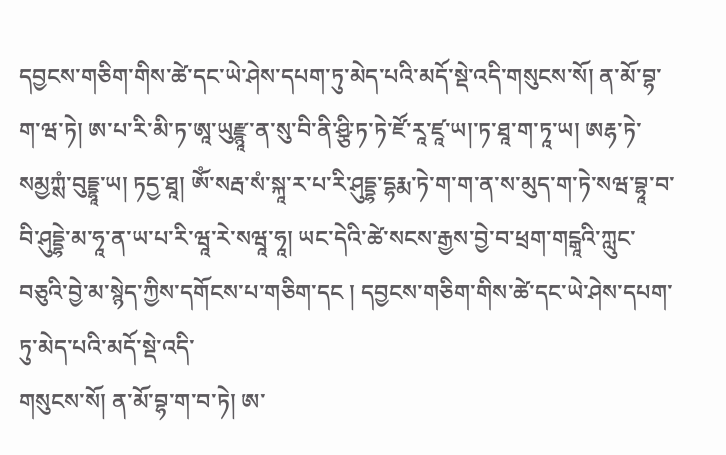དབྱངས་གཅིག་གིས་ཚེ་དང་ཡེ་ཤེས་དཔག་ཏུ་མེད་པའི་མདོ་སྡེ་འདི་གསུངས་སོ། ན་མོ་བྷ་ག་ཝ་ཏེ། ཨ་པ་རི་མི་ཏ་ཨཱ་ཡུརྫྙཱ་ན་སུ་བི་ནི་ཤྩི་ཏ་ཏེ་ཛོ་རཱ་ཛཱ་ཡ།་ཏ་ཐཱ་ག་ཏཱ་ཡ། ཨརྷ་ཏེ་སམྱཀྶཾ་བུདྡྷཱ་ཡ། ཏདྱ་ཐཱ། ཨོཾ་སརྦ་སཾ་སྐཱ་ར་པ་རི་ཤུདྡྷ་དྷརྨ་ཏེ་ག་ག་ན་ས་མུད་ག་ཏེ་སཝ་བྷཱ་བ་བི་ཤུདྡྷེ་མ་ཧཱ་ན་ཡ་པ་རི་ཝཱ་རེ་སཝཱ་ཧཱ། ཡང་དེའི་ཚེ་སངས་རྒྱས་བྱེ་བ་ཕྲག་གངྒཱའི་ཀླུང་བཅུའི་བྱེ་མ་སྙེད་ཀྱིས་དགོངས་པ་གཅིག་དང ། དབྱངས་གཅིག་གིས་ཚེ་དང་ཡེ་ཤེས་དཔག་ཏུ་མེད་པའི་མདོ་སྡེ་འདི་
གསུངས་སོ། ན་མོ་བྷ་ག་བ་ཏེ། ཨ་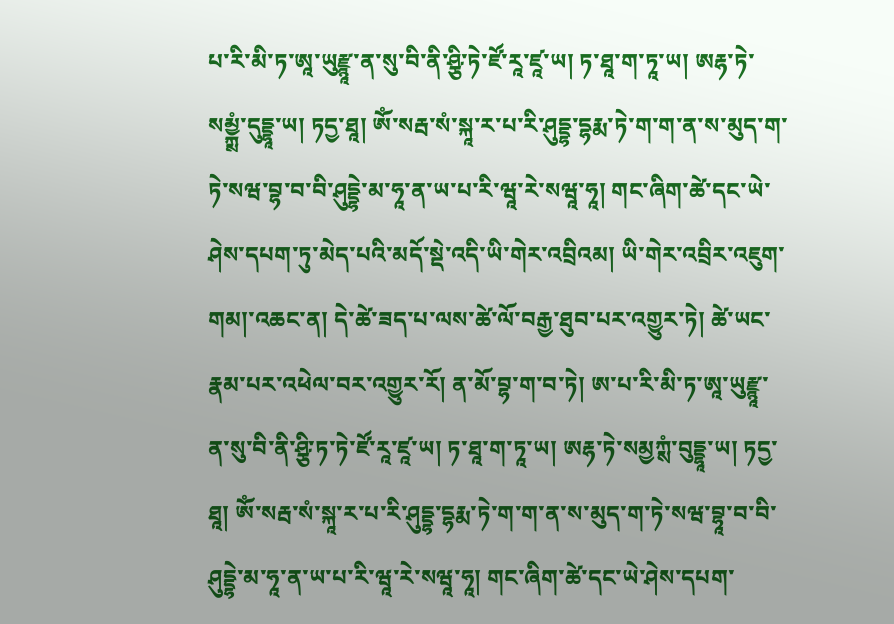པ་རི་མི་ཏ་ཨཱ་ཡུརྫྙཱ་ན་སུ་བི་ནི་ཤྩི་ཏེ་ཛོ་རཱ་ཛཱ་ཡ། ཏ་ཐཱ་ག་ཏཱ་ཡ། ཨརྷ་ཏེ་སམྱྐྶཾ་དུདྡྷཱ་ཡ། ཏདྱ་ཐཱ། ཨོཾ་སརྦ་སཾ་སྐཱ་ར་པ་རི་ཤུདྡྷ་དྷརྨ་ཏེ་ག་ག་ན་ས་མུད་ག་ཏེ་སཝ་བྷ་བ་བི་ཤུདྡྷེ་མ་ཧཱ་ན་ཡ་པ་རི་ཝཱ་རེ་སཝཱ་ཧཱ། གང་ཞིག་ཚེ་དང་ཡེ་ཤེས་དཔག་ཏུ་མེད་པའི་མདོ་སྡེ་འདི་ཡི་གེར་འབྲིའམ། ཡི་གེར་འབྲིར་འཇུག་གམ།་འཆང་ན། དེ་ཚེ་ཟད་པ་ལས་ཚེ་ལོ་བརྒྱ་ཐུབ་པར་འགྱུར་ཏེ། ཚེ་ཡང་རྣམ་པར་འཕེལ་བར་འགྱུར་རོ། ན་མོ་བྷ་ག་བ་ཏེ། ཨ་པ་རི་མི་ཏ་ཨཱ་ཡུརྫྙཱ་ན་སུ་བི་ནི་ཤྩི་ཏ་ཏེ་ཛོ་རཱ་ཛཱ་ཡ། ཏ་ཐཱ་ག་ཏཱ་ཡ། ཨརྷ་ཏེ་སམྱཀྶཾ་བུདྡྷཱ་ཡ། ཏདྱ་ཐཱ། ཨོཾ་སརྦ་སཾ་སྐཱ་ར་པ་རི་ཤུདྡྷ་དྷརྨ་ཏེ་ག་ག་ན་ས་མུད་ག་ཏེ་སཝ་བྷཱ་བ་བི་ཤུདྡྷེ་མ་ཧཱ་ན་ཡ་པ་རི་ཝཱ་རེ་སཝཱ་ཧཱ། གང་ཞིག་ཚེ་དང་ཡེ་ཤེས་དཔག་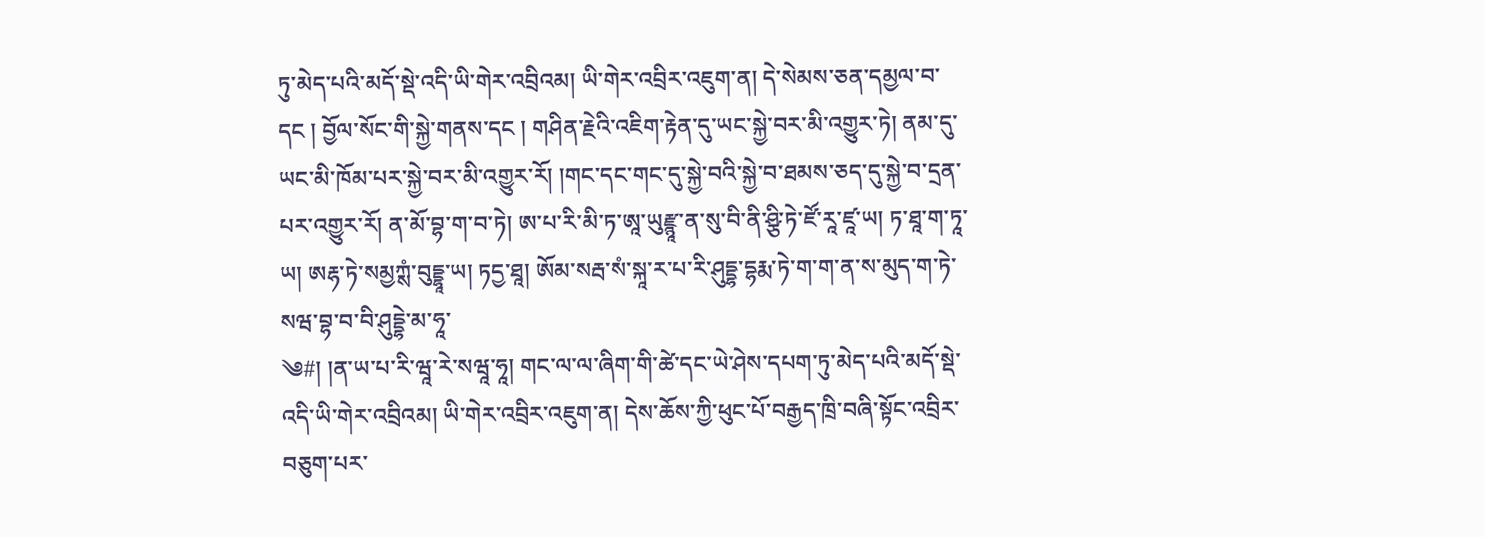ཏུ་མེད་པའི་མདོ་སྡེ་འདི་ཡི་གེར་འབྲིའམ། ཡི་གེར་འབྲིར་འཇུག་ན། དེ་སེམས་ཅན་དམྱལ་བ་དང ། བྱོལ་སོང་གི་སྐྱེ་གནས་དང ། གཤིན་རྗེའི་འཇིག་རྟེན་དུ་ཡང་སྐྱེ་བར་མི་འགྱུར་ཏེ། ནམ་དུ་ཡང་མི་ཁོམ་པར་སྐྱེ་བར་མི་འགྱུར་རོ། །གང་དང་གང་དུ་སྐྱེ་བའི་སྐྱེ་བ་ཐམས་ཅད་དུ་སྐྱེ་བ་དྲན་པར་འགྱུར་རོ། ན་མོ་བྷ་ག་བ་ཏེ། ཨ་པ་རི་མི་ཏ་ཨཱ་ཡུརྫྙཱ་ན་སུ་བི་ནི་ཤྩི་ཏེ་ཛོ་རཱ་ཛཱ་ཡ། ཏ་ཐཱ་ག་ཏཱ་ཡ། ཨརྷ་ཏེ་སམྱཀྶཾ་བུདྡྷཱ་ཡ། ཏདྱ་ཐཱ། ཨོམ་སརྦ་སཾ་སྐཱ་ར་པ་རི་ཤུདྡྷ་དྷརྨ་ཏེ་ག་ག་ན་ས་མུད་ག་ཏེ་སཝ་བྷ་བ་བི་ཤུདྡྷེ་མ་ཧཱ་
༄#། །ན་ཡ་པ་རི་ཝཱ་རེ་སཝཱ་ཧཱ། གང་ལ་ལ་ཞིག་གི་ཚེ་དང་ཡེ་ཤེས་དཔག་ཏུ་མེད་པའི་མདོ་སྡེ་འདི་ཡི་གེར་འབྲིའམ། ཡི་གེར་འབྲིར་འཇུག་ན། དེས་ཆོས་ཀྱི་ཕུང་པོ་བརྒྱད་ཁྲི་བཞི་སྟོང་འབྲིར་བཅུག་པར་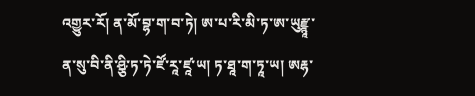འགྱུར་རོ། ན་མོ་བྷ་ག་བ་ཏེ། ཨ་པ་རི་མི་ཏ་ཨ་ཡུརྫྙཱ་ན་སུ་བི་ནི་ཤྩི་ཏ་ཏེ་ཛོ་རཱ་ཛཱ་ཡ། ཏ་ཐཱ་ག་ཏཱ་ཡ། ཨརྷ་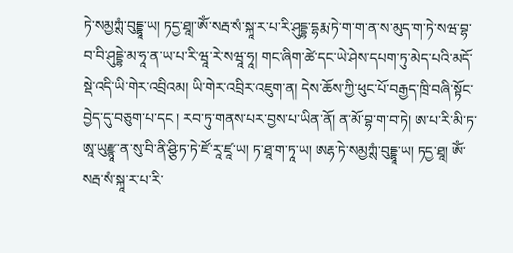ཏེ་སམྱཀྶཾ་བུདྡྷཱ་ཡ། ཏདྱ་ཐཱ།་ཨོཾ་སརྦ་སཾ་སྐཱ་ར་པ་རི་ཤུདྡྷ་དྷརྨ་ཏེ་ག་ག་ན་ས་མུད་ག་ཏེ་སཝ་བྷ་བ་བི་ཤུདྡྷེ་མ་ཧཱ་ན་ཡ་པ་རི་ཝཱ་རེ་སཝཱ་ཧཱ། གང་ཞིག་ཚེ་དང་ཡེ་ཤེས་དཔག་ཏུ་མེད་པའི་མདོ་སྡེ་འདི་ཡི་གེར་འབྲིའམ། ཡི་གེར་འབྲིར་འཇུག་ན། དེས་ཆོས་ཀྱི་ཕུང་པོ་བརྒྱད་ཁྲི་བཞི་སྟོང་བྱེད་དུ་བཅུག་པ་དང ། རབ་ཏུ་གནས་པར་བྱས་པ་ཡིན་ནོ། ན་མོ་བྷ་ག་བ་ཏེ། ཨ་པ་རི་མི་ཏ་ཨཱ་ཡུརྫྙཱ་ན་སུ་བི་ནི་ཤྩི་ཏ་ཏེ་ཛོ་རཱ་ཛཱ་ཡ། ཏ་ཐཱ་ག་ཏཱ་ཡ། ཨརྷ་ཏེ་སམྱཀྶཾ་བུདྡྷཱ་ཡ། ཏདྱ་ཐཱ། ཨོཾ་སརྦ་སཾ་སྐཱ་ར་པ་རི་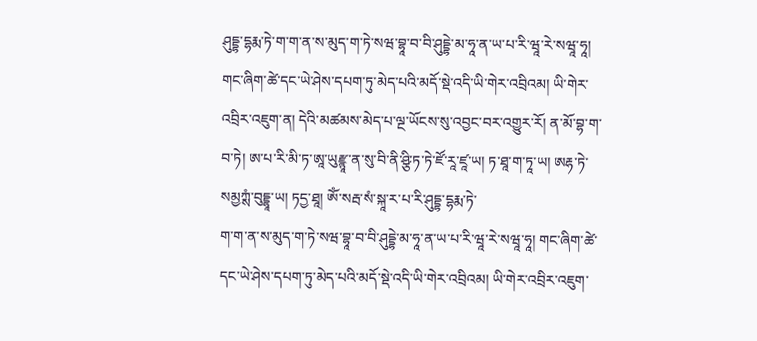ཤུདྡྷ་དྷརྨ་ཏེ་ག་ག་ན་ས་མུད་ག་ཏེ་སཝ་བྷཱ་བ་བི་ཤུདྡྷེ་མ་ཧཱ་ན་ཡ་པ་རི་ཝཱ་རེ་སཝཱ་ཧཱ། གང་ཞིག་ཚེ་དང་ཡེ་ཤེས་དཔག་ཏུ་མེད་པའི་མདོ་སྡེ་འདི་ཡི་གེར་འབྲིའམ། ཡི་གེར་འབྲིར་འཇུག་ན། དེའི་མཚམས་མེད་པ་ལྔ་ཡོངས་སུ་འབྱང་བར་འགྱུར་རོ། ན་མོ་བྷ་ག་བ་ཏེ། ཨ་པ་རི་མི་ཏ་ཨཱ་ཡུརྫྙཱ་ན་སུ་བི་ནི་ཤྩི་ཏ་ཏེ་ཛོ་རཱ་ཛཱ་ཡ། ཏ་ཐཱ་ག་ཏཱ་ཡ། ཨརྷ་ཏེ་སམྱཀྶཾ་བུདྡྷཱ་ཡ། ཏདྱ་ཐཱ། ཨོཾ་སརྦ་སཾ་སྐཱ་ར་པ་རི་ཤུདྡྷ་དྷརྨ་ཏེ་
ག་ག་ན་ས་མུད་ག་ཏེ་སཝ་བྷཱ་བ་བི་ཤུདྡྷེ་མ་ཧཱ་ན་ཡ་པ་རི་ཝཱ་རེ་སཝཱ་ཧཱ། གང་ཞིག་ཚེ་དང་ཡེ་ཤེས་དཔག་ཏུ་མེད་པའི་མདོ་སྡེ་འདི་ཡི་གེར་འབྲིའམ། ཡི་གེར་འབྲིར་འཇུག་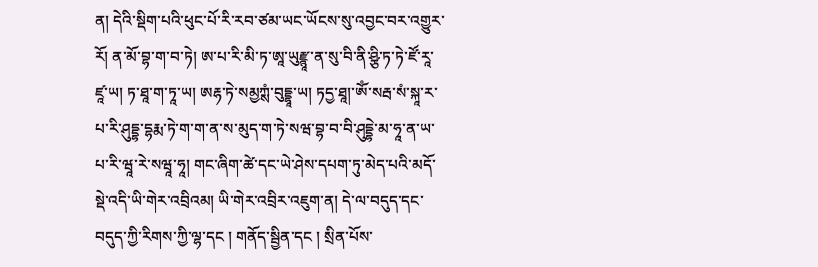ན། དེའི་སྡིག་པའི་ཕུང་པོ་རི་རབ་ཙམ་ཡང་ཡོངས་སུ་འབྱང་བར་འགྱུར་རོ། ན་མོ་བྷ་ག་བ་ཏེ། ཨ་པ་རི་མི་ཏ་ཨཱ་ཡུརྫྙཱ་ན་སུ་བི་ནི་ཤྩི་ཏ་ཏེ་ཛོ་རཱ་ཛཱ་ཡ། ཏ་ཐཱ་ག་ཏཱ་ཡ། ཨརྷ་ཏེ་སམྱཀྶཾ་བུདྡྷཱ་ཡ། ཏདྱ་ཐཱ།་ཨོཾ་སརྦ་སཾ་སྐཱ་ར་པ་རི་ཤུདྡྷ་དྷརྨ་ཏེ་ག་ག་ན་ས་མུད་ག་ཏེ་སཝ་བྷ་བ་བི་ཤུདྡྷེ་མ་ཧཱ་ན་ཡ་པ་རི་ཝཱ་རེ་སཝཱ་ཧཱ། གང་ཞིག་ཚེ་དང་ཡེ་ཤེས་དཔག་ཏུ་མེད་པའི་མདོ་སྡེ་འདི་ཡི་གེར་འབྲིའམ། ཡི་གེར་འབྲིར་འཇུག་ན། དེ་ལ་བདུད་དང་བདུད་ཀྱི་རིགས་ཀྱི་ལྷ་དང ། གནོད་སྦྱིན་དང ། སྲིན་པོས་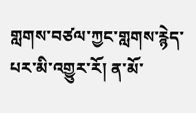གླགས་བཙལ་ཀྱང་གླགས་རྙེད་པར་མི་འགྱུར་རོ། ན་མོ་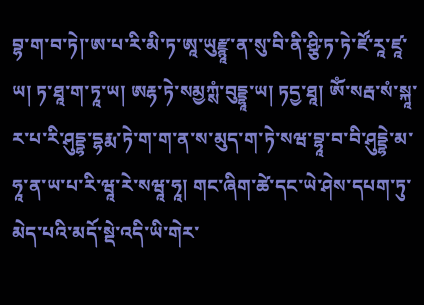བྷ་ག་བ་ཏེ།་ཨ་པ་རི་མི་ཏ་ཨཱ་ཡུརྫྙཱ་ན་སུ་བི་ནི་ཤྩི་ཏ་ཏེ་ཛོ་རཱ་ཛཱ་ཡ། ཏ་ཐཱ་ག་ཏཱ་ཡ། ཨརྷ་ཏེ་སམྱཀྶཾ་བུདྡྷཱ་ཡ། ཏདྱ་ཐཱ། ཨོཾ་སརྦ་སཾ་སྐཱ་ར་པ་རི་ཤུདྡྷ་དྷརྨ་ཏེ་ག་ག་ན་ས་མུད་ག་ཏེ་སཝ་བྷཱ་བ་བི་ཤུདྡྷེ་མ་ཧཱ་ན་ཡ་པ་རི་ཝཱ་རེ་སཝཱ་ཧཱ། གང་ཞིག་ཚེ་དང་ཡེ་ཤེས་དཔག་ཏུ་མེད་པའི་མདོ་སྡེ་འདི་ཡི་གེར་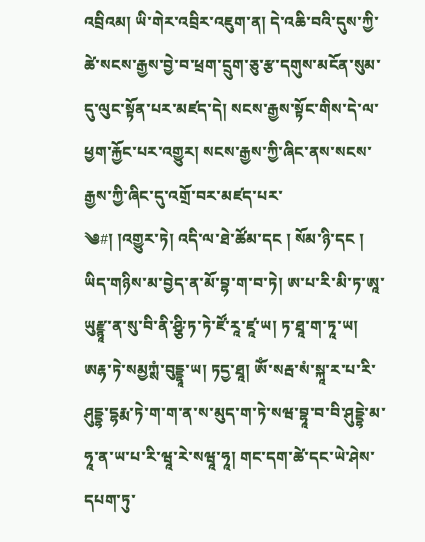འབྲིའམ། ཡི་གེར་འབྲིར་འཇུག་ན། དེ་འཆི་བའི་དུས་ཀྱི་ཚེ་སངས་རྒྱས་བྱེ་བ་ཕྲག་དྲུག་ཅུ་རྩ་དགུས་མངོན་སུམ་དུ་ལུང་སྟོན་པར་མཛད་དེ། སངས་རྒྱས་སྟོང་གིས་དེ་ལ་ཕྱག་རྐྱོང་པར་འགྱུར། སངས་རྒྱས་ཀྱི་ཞིང་ནས་སངས་རྒྱས་ཀྱི་ཞིང་དུ་འགྲོ་བར་མཛད་པར་
༄#། །འགྱུར་ཏེ། འདི་ལ་ཐེ་ཚོམ་དང ། སོམ་ཉི་དང ། ཡིད་གཉིས་མ་བྱེད་ན་མོ་བྷ་ག་བ་ཏེ། ཨ་པ་རི་མི་ཏ་ཨཱ་ཡུརྫྙཱ་ན་སུ་བི་ནི་ཤྩི་ཏ་ཏེ་ཛོ་རཱ་ཛཱ་ཡ། ཏ་ཐཱ་ག་ཏཱ་ཡ། ཨརྷ་ཏེ་སམྱཀྶཾ་བུདྡྷཱ་ཡ། ཏདྱ་ཐཱ། ཨོཾ་སརྦ་སཾ་སྐཱ་ར་པ་རི་ཤུདྡྷ་དྷརྨ་ཏེ་ག་ག་ན་ས་མུད་ག་ཏེ་སཝ་བྷཱ་བ་བི་ཤུདྡྷེ་མ་ཧཱ་ན་ཡ་པ་རི་ཝཱ་རེ་སཝཱ་ཧཱ། གང་དག་ཚེ་དང་ཡེ་ཤེས་དཔག་ཏུ་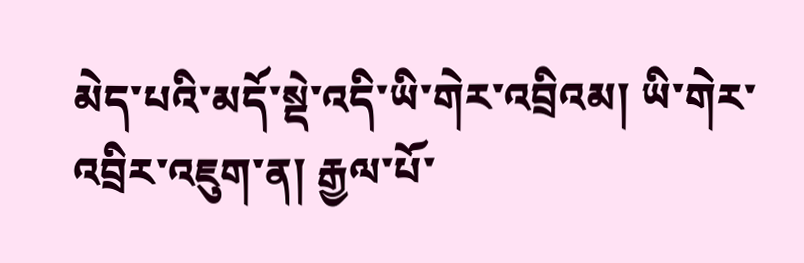མེད་པའི་མདོ་སྡེ་འདི་ཡི་གེར་འབྲིའམ། ཡི་གེར་འབྲིར་འཇུག་ན། རྒྱལ་པོ་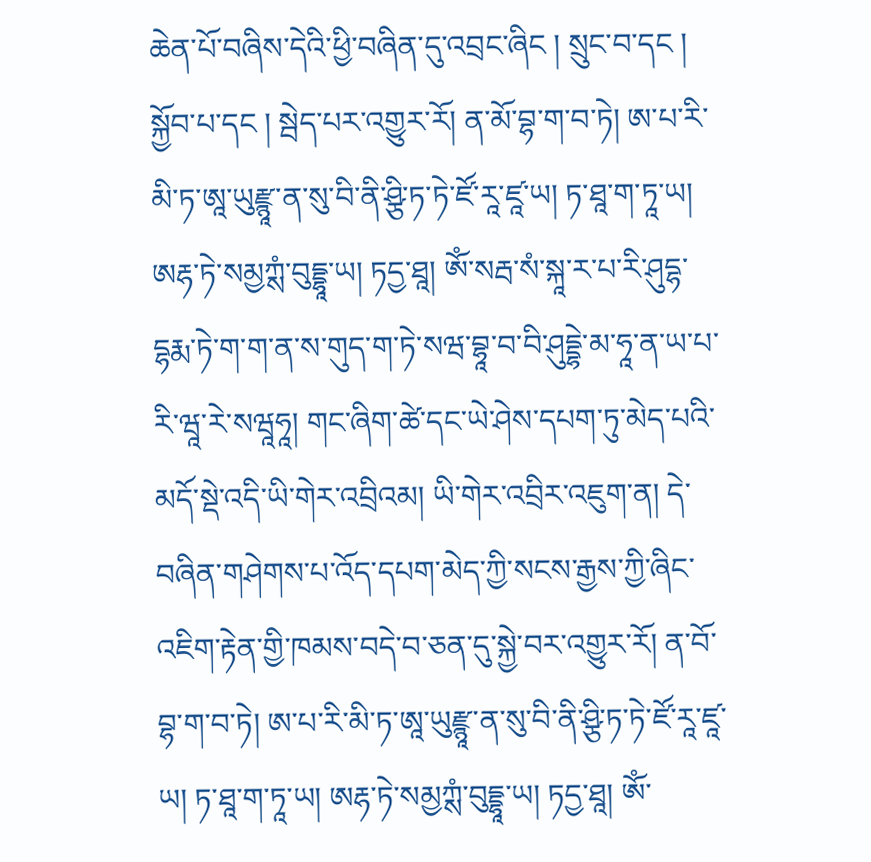ཆེན་པོ་བཞིས་དེའི་ཕྱི་བཞིན་དུ་འབྲང་ཞིང ། སྲུང་བ་དང ། སྐྱོབ་པ་དང ། སྦེད་པར་འགྱུར་རོ། ན་མོ་བྷ་ག་བ་ཏེ། ཨ་པ་རི་མི་ཏ་ཨཱ་ཡུརྫྙཱ་ན་སུ་བི་ནི་ཤྩི་ཏ་ཏེ་ཛོ་རཱ་ཛཱ་ཡ། ཏ་ཐཱ་ག་ཏཱ་ཡ། ཨརྷ་ཏེ་སམྱཀྶཾ་བུདྡྷཱ་ཡ། ཏདྱ་ཐཱ། ཨོཾ་སརྦ་སཾ་སྐཱ་ར་པ་རི་ཤུདྷ་དྷརྨ་ཏེ་ག་ག་ན་ས་གུད་ག་ཏེ་སཝ་བྷཱ་བ་བི་ཤུདྡྷེ་མ་ཧཱ་ན་ཡ་པ་རི་ཝཱ་རེ་སཝཱཧཱ། གང་ཞིག་ཚེ་དང་ཡེ་ཤེས་དཔག་ཏུ་མེད་པའི་མདོ་སྡེ་འདི་ཡི་གེར་འབྲིའམ། ཡི་གེར་འབྲིར་འཇུག་ན། དེ་བཞིན་གཤེགས་པ་འོད་དཔག་མེད་ཀྱི་སངས་རྒྱས་ཀྱི་ཞིང་འཇིག་རྟེན་གྱི་ཁམས་བདེ་བ་ཅན་དུ་སྐྱེ་བར་འགྱུར་རོ། ན་བོ་བྷ་ག་བ་ཏེ། ཨ་པ་རི་མི་ཏ་ཨཱ་ཡུརྫྙཱ་ན་སུ་བི་ནི་ཤྩི་ཏ་ཏེ་ཛོ་རཱ་ཛཱ་ཡ། ཏ་ཐཱ་ག་ཏཱ་ཡ། ཨརྷ་ཏེ་སམྱཀྶཾ་བུདྡྷཱ་ཡ། ཏདྱ་ཐཱ། ཨོཾ་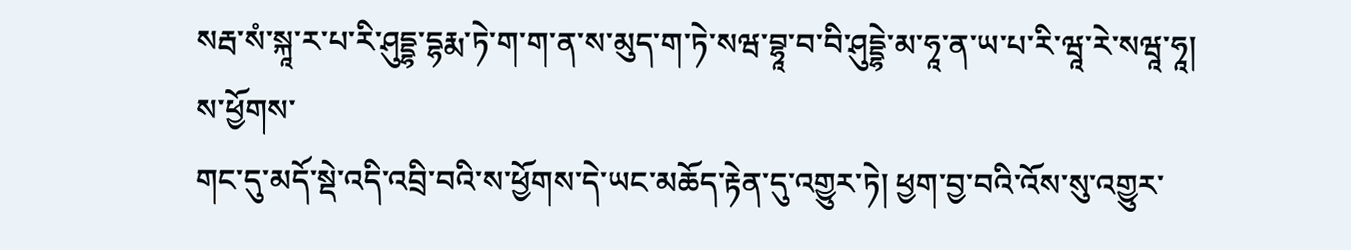སརྦ་སཾ་སྐཱ་ར་པ་རི་ཤུདྡྷ་དྷརྨ་ཏེ་ག་ག་ན་ས་མུད་ག་ཏེ་སཝ་བྷཱ་བ་བི་ཤུདྡྷེ་མ་ཧཱ་ན་ཡ་པ་རི་ཝཱ་རེ་སཝཱ་ཧཱ། ས་ཕྱོགས་
གང་དུ་མདོ་སྡེ་འདི་འབྲི་བའི་ས་ཕྱོགས་དེ་ཡང་མཆོད་རྟེན་དུ་འགྱུར་ཏེ། ཕྱག་བྱ་བའི་འོས་སུ་འགྱུར་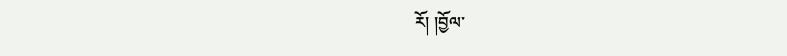རོ། །བྱོལ་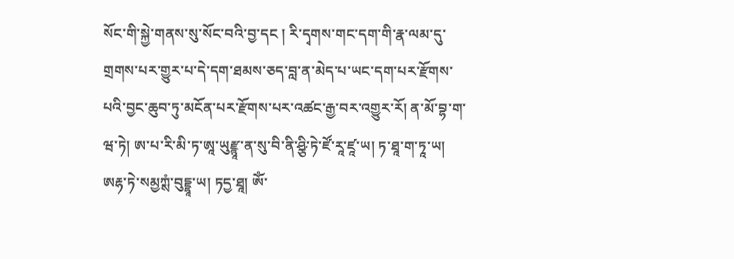སོང་གི་སྐྱེ་གནས་སུ་སོང་བའི་བྱ་དང ། རི་དྭགས་གང་དག་གི་རྣ་ལམ་དུ་གྲགས་པར་གྱུར་པ་དེ་དག་ཐམས་ཅད་བླ་ན་མེད་པ་ཡང་དག་པར་རྫོགས་པའི་བྱང་ཆུབ་ཏུ་མངོན་པར་རྫོགས་པར་འཚང་རྒྱ་བར་འགྱུར་རོ། ན་མོ་བྷ་ག་ཝ་ཏེ། ཨ་པ་རི་མི་ཏ་ཨཱ་ཡུརྫྙཱ་ན་སུ་བི་ནི་ཤྩི་ཏེ་ཛོ་རཱ་ཛཱ་ཡ། ཏ་ཐཱ་ག་ཏཱ་ཡ། ཨརྷ་ཏེ་སམྱཀྶཾ་བུདྡྷཱ་ཡ། ཏདྱ་ཐཱ། ཨོཾ་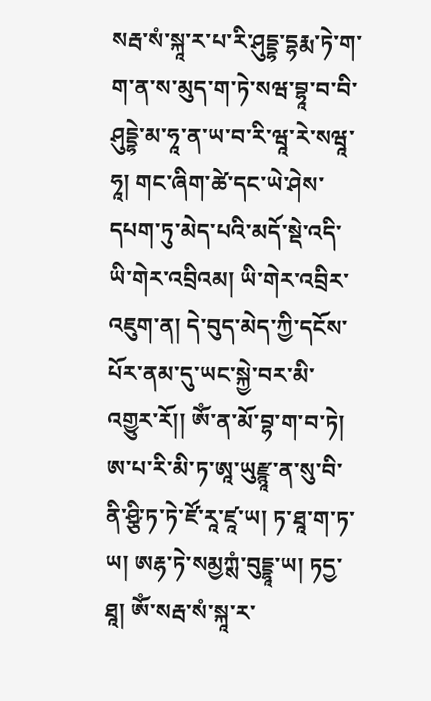སརྦ་སཾ་སྐཱ་ར་པ་རི་ཤུདྡྷ་དྷརྨ་ཏེ་ག་ག་ན་ས་མུད་ག་ཏེ་སཝ་བྷཱ་བ་བི་ཤུདྡྷེ་མ་ཧཱ་ན་ཡ་བ་རི་ཝཱ་རེ་སཝཱ་ཧཱ། གང་ཞིག་ཚེ་དང་ཡེ་ཤེས་དཔག་ཏུ་མེད་པའི་མདོ་སྡེ་འདི་ཡི་གེར་འབྲིའམ། ཡི་གེར་འབྲིར་འཇུག་ན། དེ་བུད་མེད་ཀྱི་དངོས་པོར་ནམ་དུ་ཡང་སྐྱེ་བར་མི་འགྱུར་རོ།། ཨོཾ་ན་མོ་བྷ་ག་བ་ཏེ། ཨ་པ་རི་མི་ཏ་ཨཱ་ཡུརྫྙཱ་ན་སུ་བི་ནི་ཤྩི་ཏ་ཏེ་ཛོ་རཱ་ཛཱ་ཡ། ཏ་ཐཱ་ག་ཏ་ཡ། ཨརྷ་ཏེ་སམྱཀྶཾ་བུདྡྷཱ་ཡ། ཏདྱ་ཐཱ། ཨོཾ་སརྦ་སཾ་སྐཱ་ར་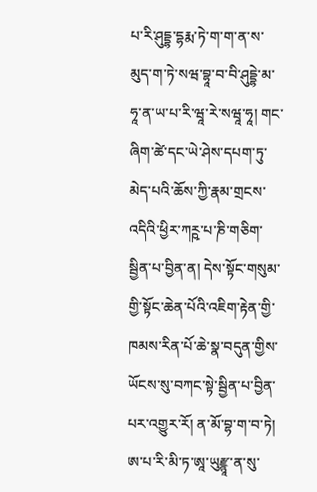པ་རི་ཤུདྡྷ་དྷརྨ་ཏེ་ག་ག་ན་ས་མུད་ག་ཏེ་སཝ་བྷཱ་བ་བི་ཤུདྡྷེ་མ་ཧཱ་ན་ཡ་པ་རི་ཝཱ་རེ་སཝཱ་ཧཱ། གང་ཞིག་ཚེ་དང་ཡེ་ཤེས་དཔག་ཏུ་མེད་པའི་ཆོས་ཀྱི་རྣམ་གྲངས་འདིའི་ཕྱིར་ཀཪྵ་པ་ཎི་གཅིག་སྦྱིན་པ་བྱིན་ན། དེས་སྟོང་གསུམ་གྱི་སྟོང་ཆེན་པོའི་འཇིག་རྟེན་གྱི་ཁམས་རིན་པོ་ཆེ་སྣ་བདུན་གྱིས་ཡོངས་སུ་བཀང་སྟེ་སྦྱིན་པ་བྱིན་པར་འགྱུར་རོ། ན་མོ་བྷ་ག་བ་ཏེ། ཨ་པ་རི་མི་ཏ་ཨཱ་ཡུརྫྙཱ་ན་སུ་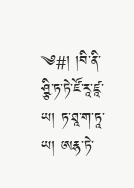༄#། །བི་ནི་ཤྩི་ཏ་ཏེ་ཛོ་རཱ་ཛཱ་ཡ། ཏ་ཐཱ་ག་ཏཱ་ཡ། ཨརྷ་ཏེ་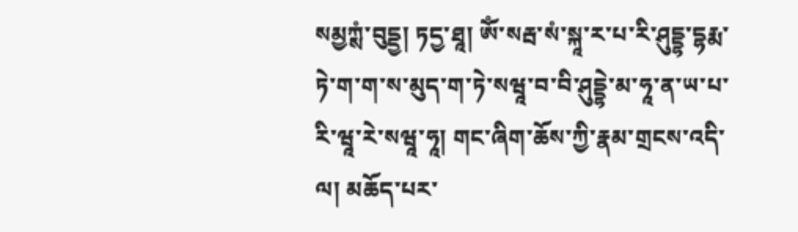སམྱཀྶཾ་བུདྡྱ། ཏདྱ་ཐཱ། ཨོཾ་སརྦ་སཾ་སྐཱ་ར་པ་རི་ཤུདྡྷ་དྷརྨ་ཏེ་ག་ག་ས་མུད་ག་ཏེ་སཝཱ་བ་བི་ཤུདྡྷེ་མ་ཧཱ་ན་ཡ་པ་རི་ཝཱ་རེ་སཝཱ་ཧཱ། གང་ཞིག་ཆོས་ཀྱི་རྣམ་གྲངས་འདི་ལ། མཆོད་པར་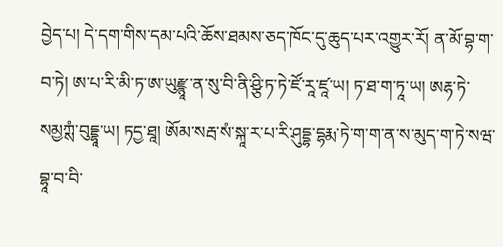བྱེད་པ། དེ་དག་གིས་དམ་པའི་ཆོས་ཐམས་ཅད་ཁོང་དུ་ཆུད་པར་འགྱུར་རོ། ན་མོ་བྷ་ག་བ་ཏེ། ཨ་པ་རི་མི་ཏ་ཨ་ཡུརྫྙཱ་ན་སུ་བི་ནི་ཤྩི་ཏ་ཏེ་ཛོ་རཱ་ཛཱ་ཡ། ཏ་ཐ་ག་ཏཱ་ཡ། ཨརྷ་ཏེ་སམྱཀྶཾ་བུདྡྷཱ་ཡ། ཏདྱ་ཐཱ། ཨོམ་སརྦ་སཾ་སྐཱ་ར་པ་རི་ཤུདྡྷ་དྷརྨ་ཏེ་ག་ག་ན་ས་མུད་ག་ཏེ་སཝ་བྷཱ་བ་བི་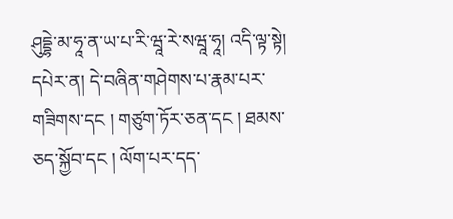ཤུདྡྷེ་མ་ཧཱ་ན་ཡ་པ་རི་ཝཱ་རེ་སཝཱ་ཧཱ། འདི་ལྟ་སྟེ། དཔེར་ན། དེ་བཞིན་གཤེགས་པ་རྣམ་པར་གཟིགས་དང ། གཙུག་ཏོར་ཅན་དང ། ཐམས་ཅད་སྐྱོབ་དང ། ལོག་པར་དད་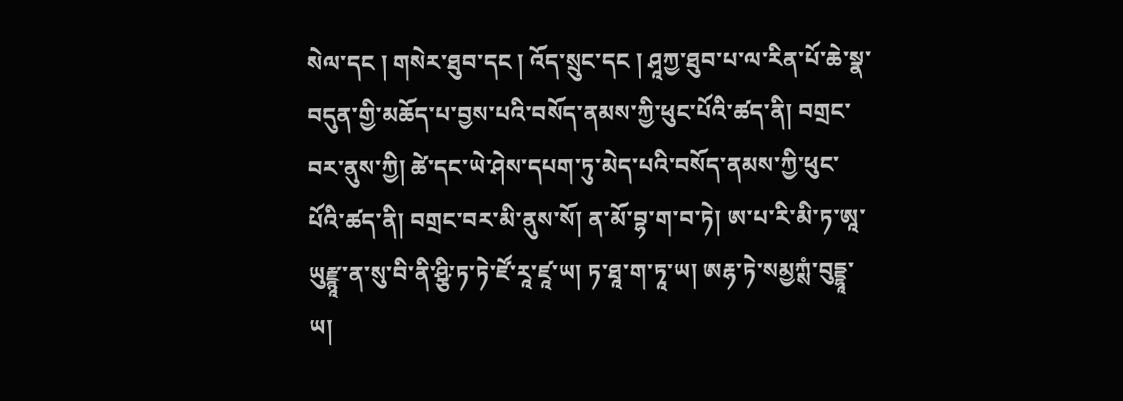སེལ་དང ། གསེར་ཐུབ་དང ། འོད་སྲུང་དང ། ཤཱཀྱ་ཐུབ་པ་ལ་རིན་པོ་ཆེ་སྣ་བདུན་གྱི་མཆོད་པ་བྱས་པའི་བསོད་ནམས་ཀྱི་ཕུང་པོའི་ཚད་ནི། བགྲང་བར་ནུས་ཀྱི། ཚེ་དང་ཡེ་ཤེས་དཔག་ཏུ་མེད་པའི་བསོད་ནམས་ཀྱི་ཕུང་པོའི་ཚད་ནི། བགྲང་བར་མི་ནུས་སོ། ན་མོ་བྷ་ག་བ་ཏེ། ཨ་པ་རི་མི་ཏ་ཨཱ་ཡུརྫྙཱ་ན་སུ་བི་ནི་ཤྩི་ཏ་ཏེ་ཛོ་རཱ་ཛཱ་ཡ། ཏ་ཐཱ་ག་ཏཱ་ཡ། ཨརྷ་ཏེ་སམྱཀྶཾ་བུདྡྷཱ་ཡ།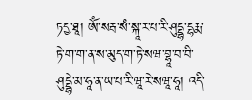ཏདྱ་ཐཱ། ཨོཾ་སརྦ་སཾ་སྐཱ་ར་པ་རི་ཤུདྡྷ་དྷརྨ་ཏེ་ག་ག་ན་ས་མུད་ག་ཏེ་སཝ་བྷཱ་བ་བི་ཤུདྡྷེ་མ་ཧཱ་ན་ཡ་པ་རི་ཝཱ་རེ་སཝཱ་ཧཱ། འདི་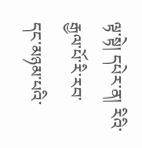ལྟ་སྟེ། དཔེར་ན། རིའི་རྒྱལ་པོ་རི་རབ་
དང་མཉམ་པའི་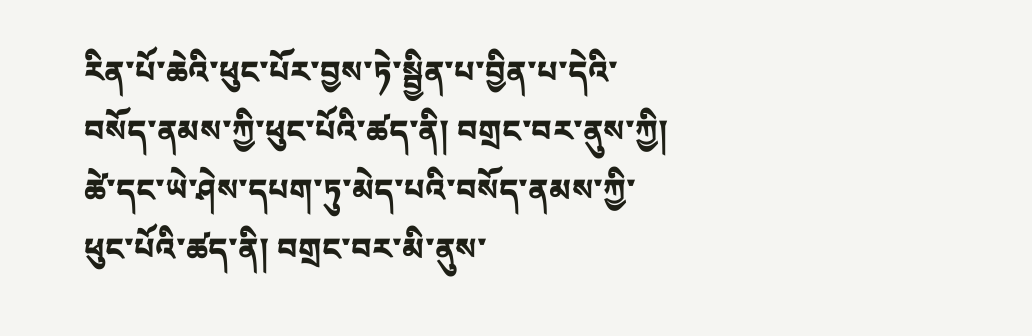རིན་པོ་ཆེའི་ཕུང་པོར་བྱས་ཏེ་སྦྱིན་པ་བྱིན་པ་དེའི་བསོད་ནམས་ཀྱི་ཕུང་པོའི་ཚད་ནི། བགྲང་བར་ནུས་ཀྱི། ཚེ་དང་ཡེ་ཤེས་དཔག་ཏུ་མེད་པའི་བསོད་ནམས་ཀྱི་ཕུང་པོའི་ཚད་ནི། བགྲང་བར་མི་ནུས་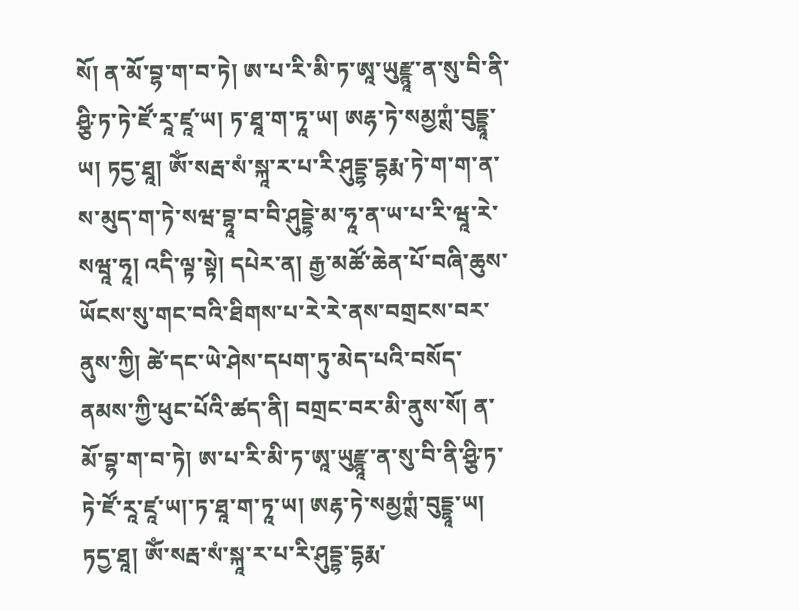སོ། ན་མོ་བྷ་ག་བ་ཏེ། ཨ་པ་རི་མི་ཏ་ཨཱ་ཡུརྫྙཱ་ན་སུ་བི་ནི་ཤྩི་ཏ་ཏེ་ཛོ་རཱ་ཛཱ་ཡ། ཏ་ཐཱ་ག་ཏཱ་ཡ། ཨརྷ་ཏེ་སམྱཀྶཾ་བུདྡྷཱ་ཡ། ཏདྱ་ཐཱ། ཨོཾ་སརྦ་སཾ་སྐཱ་ར་པ་རི་ཤུདྡྷ་དྷརྨ་ཏེ་ག་ག་ན་ས་མུད་ག་ཏེ་སཝ་བྷཱ་བ་བི་ཤུདྡྷེ་མ་ཧཱ་ན་ཡ་པ་རི་ཝཱ་རེ་སཝཱ་ཧཱ། འདི་ལྟ་སྟེ། དཔེར་ན། རྒྱ་མཚོ་ཆེན་པོ་བཞི་ཆུས་ཡོངས་སུ་གང་བའི་ཐིགས་པ་རེ་རེ་ནས་བགྲངས་བར་ནུས་ཀྱི། ཚེ་དང་ཡེ་ཤེས་དཔག་ཏུ་མེད་པའི་བསོད་ནམས་ཀྱི་ཕུང་པོའི་ཚད་ནི། བགྲང་བར་མི་ནུས་སོ། ན་མོ་བྷ་ག་བ་ཏེ། ཨ་པ་རི་མི་ཏ་ཨཱ་ཡུརྫྙཱ་ན་སུ་བི་ནི་ཤྩི་ཏ་ཏེ་ཛོ་རཱ་ཛཱ་ཡ།་ཏ་ཐཱ་ག་ཏཱ་ཡ། ཨརྷ་ཏེ་སམྱཀྶཾ་བུདྡྷཱ་ཡ། ཏདྱ་ཐཱ། ཨོཾ་སརྦ་སཾ་སྐཱ་ར་པ་རི་ཤུདྡྷ་དྷརྨ་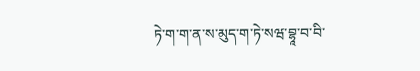ཏེ་ག་ག་ན་ས་མུད་ག་ཏེ་སཝ་བྷཱ་བ་བི་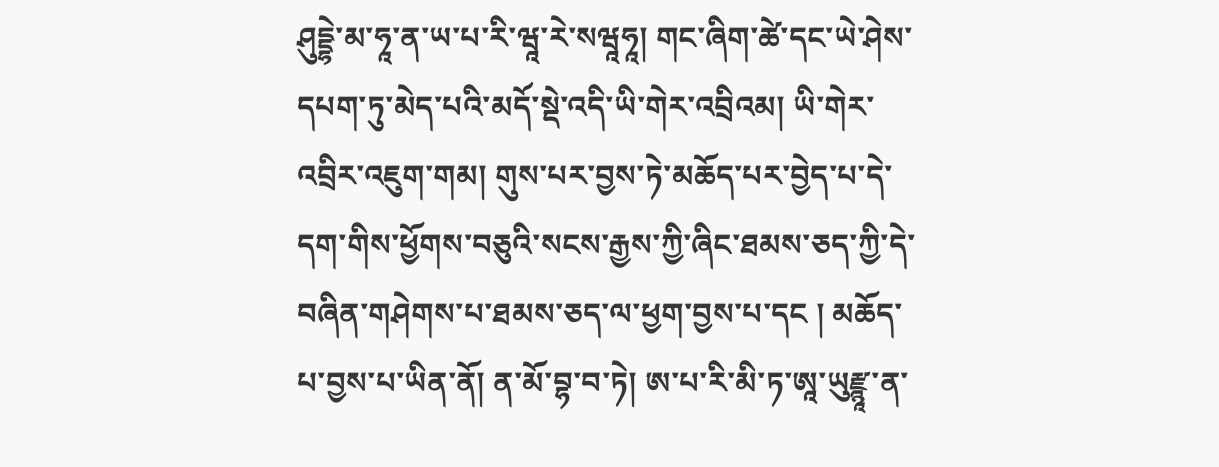ཤུདྡྷེ་མ་ཧཱ་ན་ཡ་པ་རི་ཝཱ་རེ་སཝཱཧཱ། གང་ཞིག་ཚེ་དང་ཡེ་ཤེས་དཔག་ཏུ་མེད་པའི་མདོ་སྡེ་འདི་ཡི་གེར་འབྲིའམ། ཡི་གེར་འབྲིར་འཇུག་གམ། གུས་པར་བྱས་ཏེ་མཆོད་པར་བྱེད་པ་དེ་དག་གིས་ཕྱོགས་བཅུའི་སངས་རྒྱས་ཀྱི་ཞིང་ཐམས་ཅད་ཀྱི་དེ་བཞིན་གཤེགས་པ་ཐམས་ཅད་ལ་ཕྱག་བྱས་པ་དང ། མཆོད་པ་བྱས་པ་ཡིན་ནོ། ན་མོ་བྷ་བ་ཏེ། ཨ་པ་རི་མི་ཏ་ཨཱ་ཡུརྫྙཱ་ན་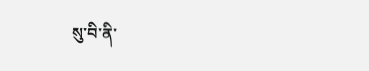སུ་བི་ནི་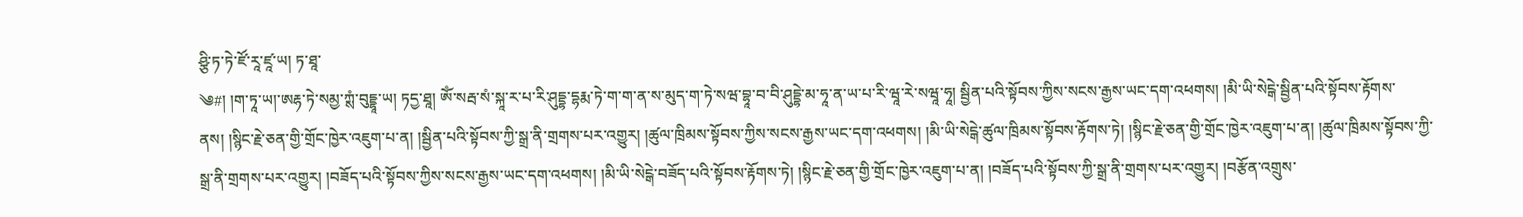ཤྩི་ཏ་ཏེ་ཛོ་རཱ་ཛཱ་ཡ། ཏ་ཐཱ་
༄#། །ག་ཏཱ་ཡ།་ཨརྷ་ཏེ་སམྱ་ཀྶཾ་བུདྡྷཱ་ཡ། ཏདྱ་ཐཱ། ཨོཾ་སརྦ་སཾ་སྐཱ་ར་པ་རི་ཤུདྡྷ་དྷརྨ་ཏེ་ག་ག་ན་ས་མུད་ག་ཏེ་སཝ་བྷཱ་བ་བི་ཤུདྡྷེ་མ་ཧཱ་ན་ཡ་པ་རི་ཝཱ་རེ་སཝཱ་ཧཱ། སྦྱིན་པའི་སྟོབས་ཀྱིས་སངས་རྒྱས་ཡང་དག་འཕགས། །མི་ཡི་སེངྒེ་སྦྱིན་པའི་སྟོབས་རྟོགས་ནས། །སྙིང་རྗེ་ཅན་གྱི་གྲོང་ཁྱེར་འཇུག་པ་ན། །སྦྱིན་པའི་སྟོབས་ཀྱི་སྒྲ་ནི་གྲགས་པར་འགྱུར། །ཚུལ་ཁྲིམས་སྟོབས་ཀྱིས་སངས་རྒྱས་ཡང་དག་འཕགས། །མི་ཡི་སེངྒེ་ཚུལ་ཁྲིམས་སྟོབས་རྟོགས་ཏེ། །སྙིང་རྗེ་ཅན་གྱི་གྲོང་ཁྱེར་འཇུག་པ་ན། །ཚུལ་ཁྲིམས་སྟོབས་ཀྱི་སྒྲ་ནི་གྲགས་པར་འགྱུར། །བཟོད་པའི་སྟོབས་ཀྱིས་སངས་རྒྱས་ཡང་དག་འཕགས། །མི་ཡི་སེངྒེ་བཟོད་པའི་སྟོབས་རྟོགས་ཏེ། །སྙིང་རྗེ་ཅན་གྱི་གྲོང་ཁྱེར་འཇུག་པ་ན། །བཟོད་པའི་སྟོབས་ཀྱི་སྒྲ་ནི་གྲགས་པར་འགྱུར། །བརྩོན་འགྲུས་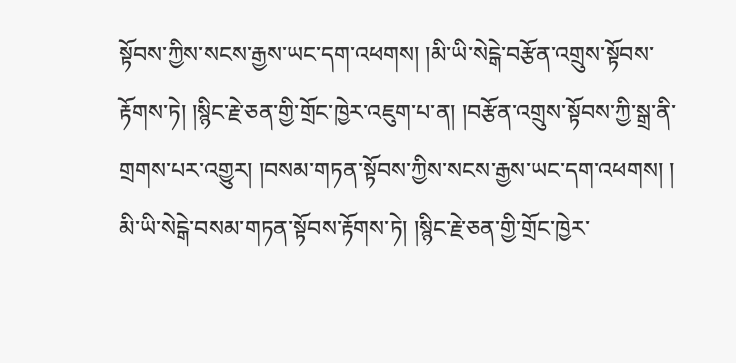སྟོབས་ཀྱིས་སངས་རྒྱས་ཡང་དག་འཕགས། །མི་ཡི་སེངྒེ་བརྩོན་འགྲུས་སྟོབས་རྟོགས་ཏེ། །སྙིང་རྗེ་ཅན་གྱི་གྲོང་ཁྱེར་འཇུག་པ་ན། །བརྩོན་འགྲུས་སྟོབས་ཀྱི་སྒྲ་ནི་གྲགས་པར་འགྱུར། །བསམ་གཏན་སྟོབས་ཀྱིས་སངས་རྒྱས་ཡང་དག་འཕགས། ། མི་ཡི་སེངྒེ་བསམ་གཏན་སྟོབས་རྟོགས་ཏེ། །སྙིང་རྗེ་ཅན་གྱི་གྲོང་ཁྱེར་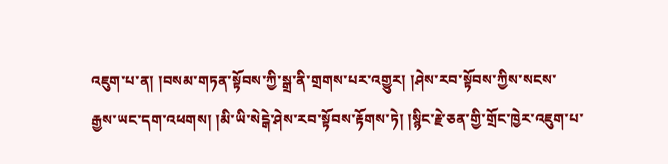འཇུག་པ་ན། །བསམ་གཏན་སྟོབས་ཀྱི་སྒྲ་ནི་གྲགས་པར་འགྱུར། །ཤེས་རབ་སྟོབས་ཀྱིས་སངས་
རྒྱས་ཡང་དག་འཕགས། །མི་ཡི་སེངྒེ་ཤེས་རབ་སྟོབས་རྟོགས་ཏེ། །སྙིང་རྗེ་ཅན་གྱི་གྲོང་ཁྱེར་འཇུག་པ་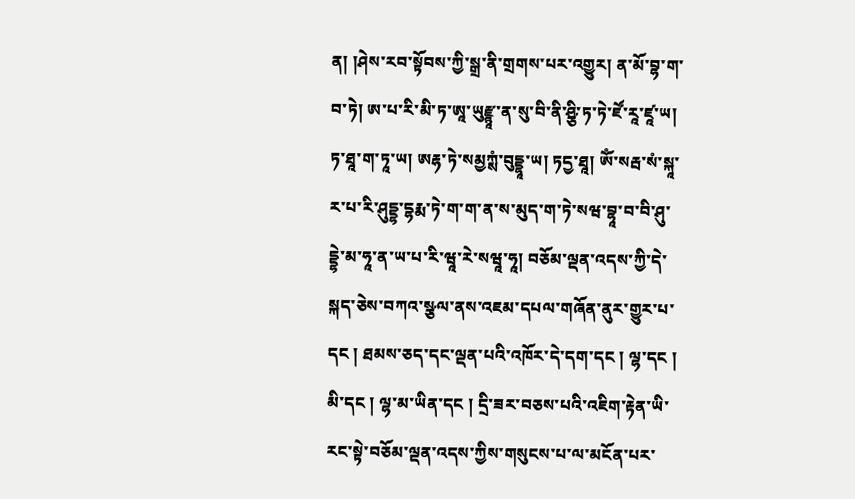ན། །ཤེས་རབ་སྟོབས་ཀྱི་སྒྲ་ནི་གྲགས་པར་འགྱུར། ན་མོ་བྷ་ག་བ་ཏེ། ཨ་པ་རི་མི་ཏ་ཨཱ་ཡུརྫྙཱ་ན་སུ་བི་ནི་ཤྩི་ཏ་ཏེ་ཛོ་རཱ་ཛཱ་ཡ། ཏ་ཐཱ་ག་ཏཱ་ཡ། ཨརྷ་ཏེ་སམྱཀྶཾ་བུདྡྷཱ་ཡ། ཏདྱ་ཐཱ། ཨོཾ་སརྦ་སཾ་སྐཱ་ར་པ་རི་ཤུདྡྷ་དྷརྨ་ཏེ་ག་ག་ན་ས་མུད་ག་ཏེ་སཝ་བྷཱ་བ་བི་ཤུ་དྡྷེ་མ་ཧཱ་ན་ཡ་པ་རི་ཝཱ་རེ་སཝཱ་ཧཱ། བཅོམ་ལྡན་འདས་ཀྱི་དེ་སྐད་ཅེས་བཀའ་སྩལ་ནས་འཇམ་དཔལ་གཞོན་ནུར་གྱུར་པ་དང ། ཐམས་ཅད་དང་ལྡན་པའི་འཁོར་དེ་དག་དང ། ལྷ་དང ། མི་དང ། ལྷ་མ་ཡིན་དང ། དྲི་ཟར་བཅས་པའི་འཇིག་རྟེན་ཡི་རང་སྟེ་བཅོམ་ལྡན་འདས་ཀྱིས་གསུངས་པ་ལ་མངོན་པར་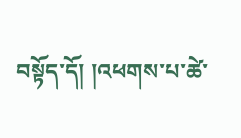བསྟོད་དོ། །འཕགས་པ་ཚེ་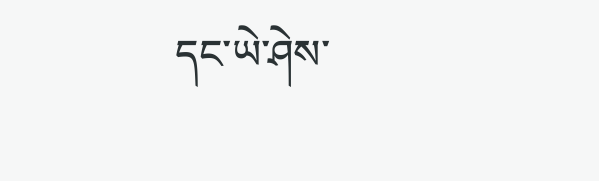དང་ཡེ་ཤེས་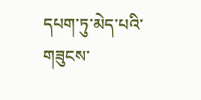དཔག་ཏུ་མེད་པའི་གཟུངས་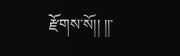རྫོགས་སོ།། །།་